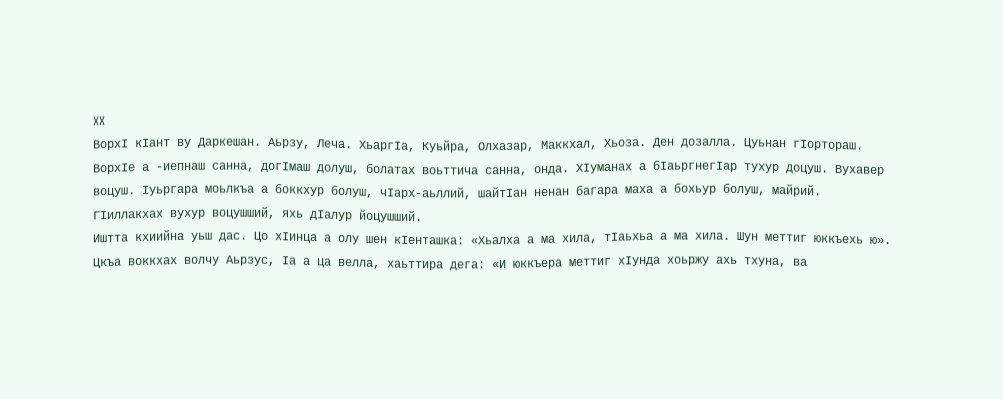XX
ВорхI кIант ву Даркешан. Аьрзу, Леча. ХьаргIа, Куьйра, Олхазар, Маккхал, Хьоза. Ден дозалла. Цуьнан гIортораш. ВорхIе а -иепнаш санна, догIмаш долуш, болатах воьттича санна, онда. ХIуманах а бIаьргнегIар тухур доцуш. Вухавер воцуш. Iуьргара моьлкъа а боккхур болуш, чIарх-аьллий, шайтIан ненан багара маха а бохьур болуш, майрий. ГIиллакхах вухур воцушший, яхь дIалур йоцушший.
Иштта кхиийна уьш дас. Цо хIинца а олу шен кIенташка: «Хьалха а ма хила, тIаьхьа а ма хила. Шун меттиг юккъехь ю».
Цкъа воккхах волчу Аьрзус, Iа а ца велла, хаьттира дега: «И юккъера меттиг хIунда хоьржу ахь тхуна, ва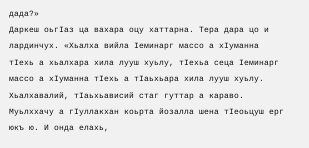дада?»
Даркеш оьгIаз ца вахара оцу хаттарна. Тера дара цо и лардинчух. «Хьалха вийла Iеминарг массо а хIуманна тIехь а хьалхара хила лууш хуьлу, тIехьа сеца Iеминарг массо а хIуманна тIехь а тIаьхьара хила лууш хуьлу. Хьалхавалий, тIаьхьависий стаг гуттар а караво. Муьлххачу а гIуллакхан коьрта йозалла шена тIеоьцуш ерг юкъ ю. И онда елахь,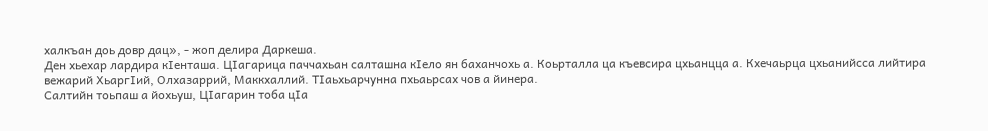халкъан доь довр дац», - жоп делира Даркеша.
Ден хьехар лардира кIенташа. ЦIагарица паччахьан салташна кIело ян баханчохь а. Коьрталла ца къевсира цхьанцца а. Кхечаьрца цхьанийсса лийтира вежарий ХьаргIий, Олхазаррий, Маккхаллий. ТIаьхьарчунна пхьаьрсах чов а йинера.
Салтийн тоьпаш а йохьуш, ЦIагарин тоба цIа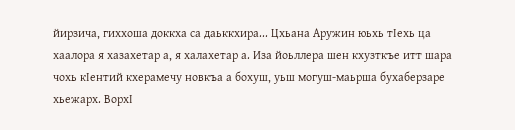йирзича, гиххоша доккха са даьккхира... Цхьана Аружин юьхь тIехь ца хаалора я хазахетар а, я халахетар а. Иза йоьллера шен кхузткъе итт шара чохь кIентий кхерамечу новкъа а бохуш, уьш могуш-маьрша бухаберзаре хьежарх. ВорхI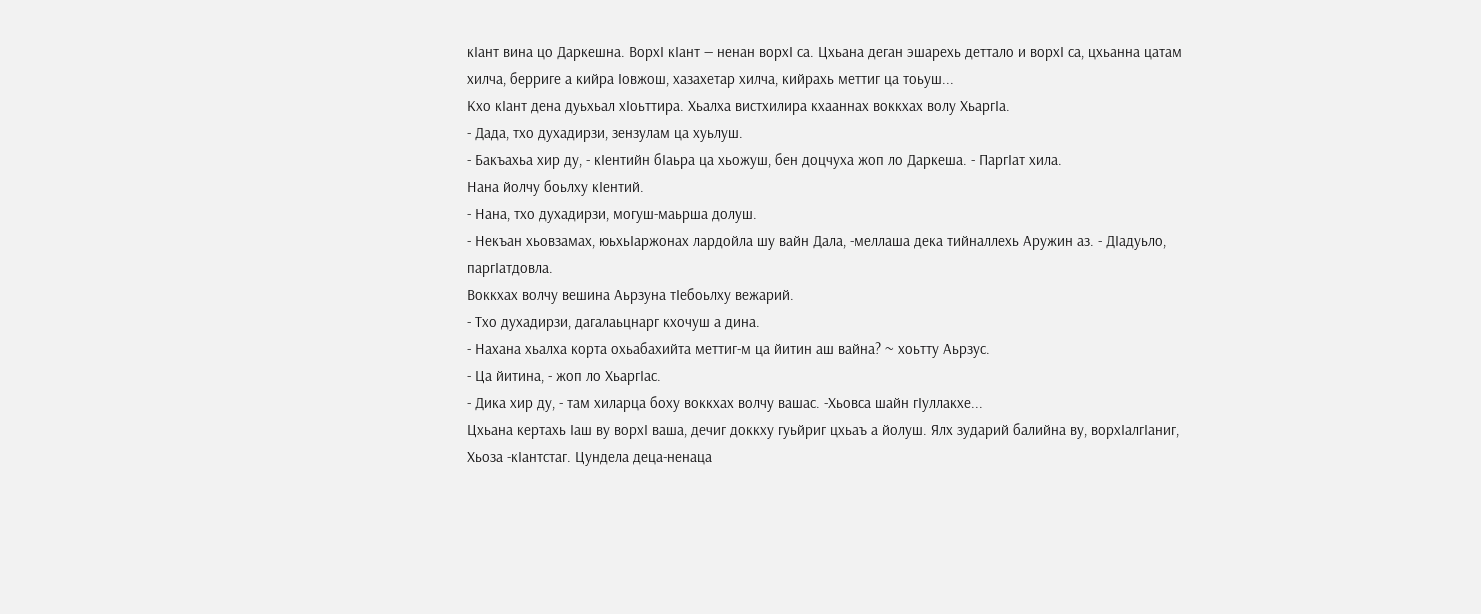кIант вина цо Даркешна. ВорхI кIант — ненан ворхI са. Цхьана деган эшарехь деттало и ворхI са, цхьанна цатам хилча, берриге а кийра Iовжош, хазахетар хилча, кийрахь меттиг ца тоьуш...
Кхо кIант дена дуьхьал хIоьттира. Хьалха вистхилира кхааннах воккхах волу ХьаргIа.
- Дада, тхо духадирзи, зензулам ца хуьлуш.
- Бакъахьа хир ду, - кIентийн бIаьра ца хьожуш, бен доцчуха жоп ло Даркеша. - ПаргIат хила.
Нана йолчу боьлху кIентий.
- Нана, тхо духадирзи, могуш-маьрша долуш.
- Некъан хьовзамах, юьхьIаржонах лардойла шу вайн Дала, -меллаша дека тийналлехь Аружин аз. - ДIадуьло, паргIатдовла.
Воккхах волчу вешина Аьрзуна тIебоьлху вежарий.
- Тхо духадирзи, дагалаьцнарг кхочуш а дина.
- Нахана хьалха корта охьабахийта меттиг-м ца йитин аш вайна? ~ хоьтту Аьрзус.
- Ца йитина, - жоп ло ХьаргIас.
- Дика хир ду, - там хиларца боху воккхах волчу вашас. -Хьовса шайн гIуллакхе...
Цхьана кертахь Iаш ву ворхI ваша, дечиг доккху гуьйриг цхьаъ а йолуш. Ялх зударий балийна ву, ворхIалгIаниг, Хьоза -кIантстаг. Цундела деца-ненаца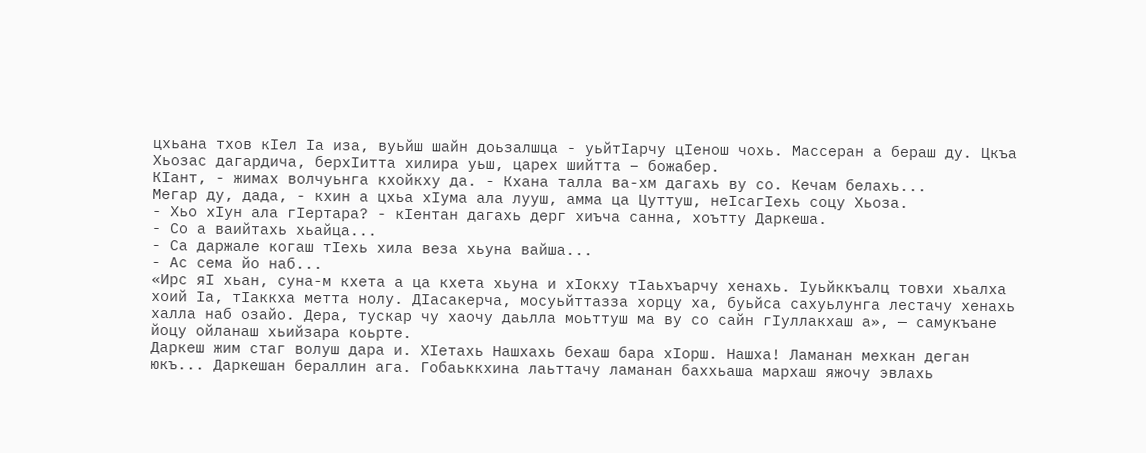цхьана тхов кIел Iа иза, вуьйш шайн доьзалшца - уьйтIарчу цIенош чохь. Массеран а бераш ду. Цкъа Хьозас дагардича, берхIитта хилира уьш, царех шийтта – божабер.
КIант, - жимах волчуьнга кхойкху да. - Кхана талла ва-хм дагахь ву со. Кечам белахь...
Мегар ду, дада, - кхин а цхьа хIума ала лууш, амма ца Цуттуш, неIсагIехь соцу Хьоза.
- Хьо хIун ала гIертара? - кIентан дагахь дерг хиъча санна, хоътту Даркеша.
- Со а ваийтахь хьайца...
- Са даржале когаш тIехь хила веза хьуна вайша...
- Ас сема йо наб...
«Ирс яI хьан, суна-м кхета а ца кхета хьуна и хIокху тIаьхъарчу хенахь. Iуьйккъалц товхи хьалха хоий Iа, тIаккха метта нолу. ДIасакерча, мосуьйттазза хорцу ха, буьйса сахуьлунга лестачу хенахь халла наб озайо. Дера, тускар чу хаочу даьлла моьттуш ма ву со сайн гIуллакхаш а», — самукъане йоцу ойланаш хьийзара коьрте.
Даркеш жим стаг волуш дара и. ХIетахь Нашхахь бехаш бара хIорш. Нашха! Ламанан мехкан деган юкъ... Даркешан бераллин ага. Гобаьккхина лаьттачу ламанан баххьаша мархаш яжочу эвлахь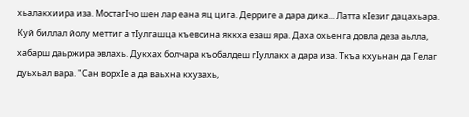хьалакхиира иза. МостагIчо шен лар еана яц цига. Дерриге а дара дика... Латта кIезиг дацахьара. Куй биллал йолу меттиг а тIулгашца къевсина яккха езаш яра. Даха охьенга довла деза аьлла, хабарш даьржира эвлахь. Дукхах болчара къобалдеш гIуллакх а дара иза. Ткъа кхуьнан да Гелаг дуьхьал вара. "Сан ворхIе а да ваьхна кхузахь,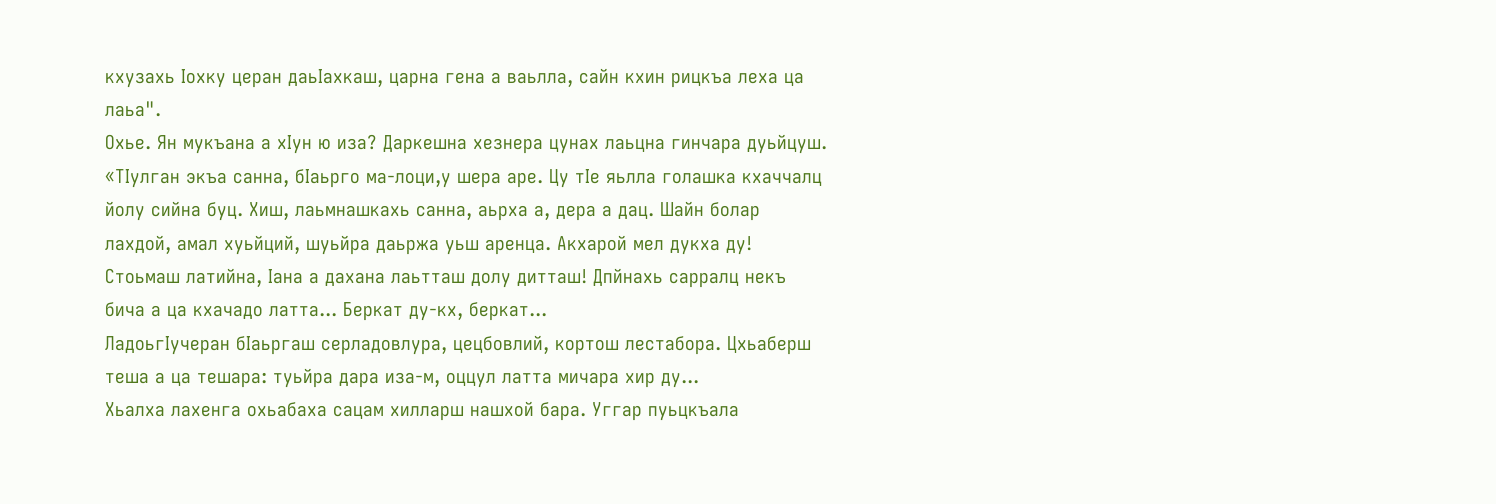кхузахь Iохку церан даьIахкаш, царна гена а ваьлла, сайн кхин рицкъа леха ца лаьа".
Охье. Ян мукъана а хIун ю иза? Даркешна хезнера цунах лаьцна гинчара дуьйцуш. «ТIулган экъа санна, бIаьрго ма-лоци,у шера аре. Цу тIе яьлла голашка кхаччалц йолу сийна буц. Хиш, лаьмнашкахь санна, аьрха а, дера а дац. Шайн болар лахдой, амал хуьйций, шуьйра даьржа уьш аренца. Акхарой мел дукха ду! Стоьмаш латийна, Iана а дахана лаьтташ долу дитташ! Дпйнахь сарралц некъ бича а ца кхачадо латта... Беркат ду-кх, беркат...
ЛадоьгIучеран бIаьргаш серладовлура, цецбовлий, кортош лестабора. Цхьаберш теша а ца тешара: туьйра дара иза-м, оццул латта мичара хир ду...
Хьалха лахенга охьабаха сацам хилларш нашхой бара. Уггар пуьцкъала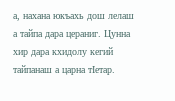а, нахана юкъахь дош лелаш а тайпа дара цераниг. Цунна хир дара кхидолу кегий тайпанаш а царна тIетар.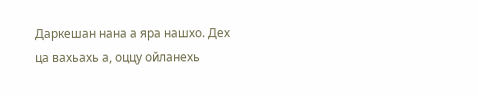Даркешан нана а яра нашхо. Дех ца вахьахь а, оццу ойланехь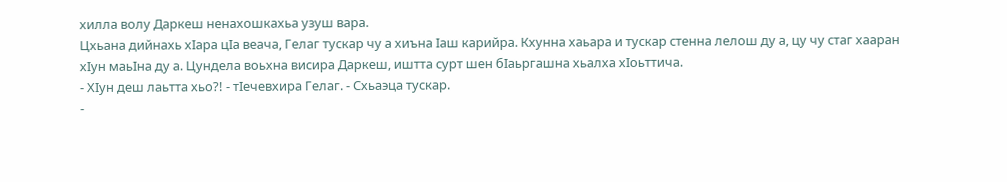хилла волу Даркеш ненахошкахьа узуш вара.
Цхьана дийнахь хIара цIа веача, Гелаг тускар чу а хиъна Iаш карийра. Кхунна хаьара и тускар стенна лелош ду а, цу чу стаг хааран хIун маьIна ду а. Цундела воьхна висира Даркеш, иштта сурт шен бIаьргашна хьалха хIоьттича.
- ХIун деш лаьтта хьо?! - тIечевхира Гелаг. - Схьаэца тускар.
-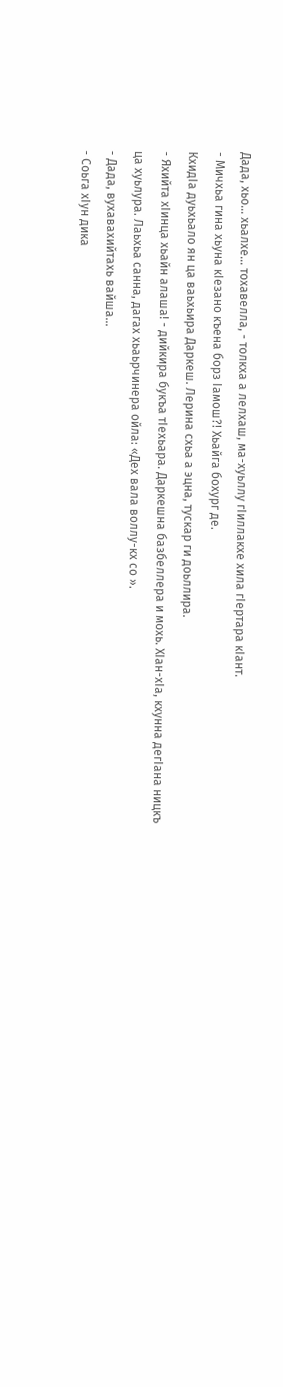Дада, хьо... хьалхе... тохавелла, - толкха а лелхаш, ма-хуьллу гIиллакхе хила гIертара кIант.
- Мичхьа гина хьуна кIезано къена борз Iамош?! Хьайга бохург де.
КхидIа дуьхьало ян ца ваьхьира Даркеш. Лерина схьа а эцна, тускар ги доьллира.
- Яхийта хIинца хьайн алаша! - дийкира букъа тIехьара. Даркешна базбеллера и мохь. ХIан-хIа, кхунна дегIана ницкъ
ца хуьлура. Лаьхьа санна, дагах хьаьрчинера ойла: «Дех вала воллу-кх со ».
- Дада, вухавахийтахь вайша...
- Соьга хIун дика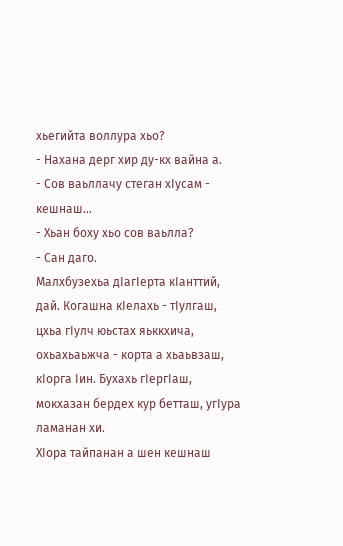хьегийта воллура хьо?
- Нахана дерг хир ду-кх вайна а.
- Сов ваьллачу стеган хIусам - кешнаш...
- Хьан боху хьо сов ваьлла?
- Сан даго.
Малхбузехьа дIагIерта кIанттий, дай. Когашна кIелахь - тIулгаш, цхьа гIулч юьстах яьккхича, охьахьаьжча - корта а хьаьвзаш, кIорга Iин. Бухахь гIергIаш, мокхазан бердех кур бетташ, угIура ламанан хи.
ХIора тайпанан а шен кешнаш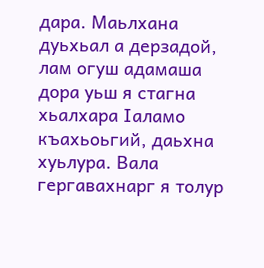дара. Маьлхана дуьхьал а дерзадой, лам огуш адамаша дора уьш я стагна хьалхара Iаламо къахьоьгий, даьхна хуьлура. Вала гергавахнарг я толур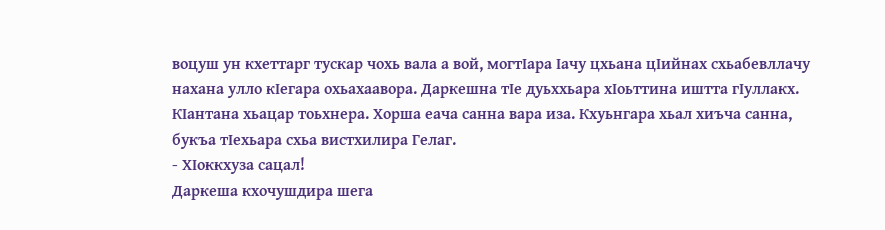воцуш ун кхеттарг тускар чохь вала а вой, могтIара Iачу цхьана цIийнах схьабевллачу нахана улло кIегара охьахаавора. Даркешна тIе дуьххьара хIоьттина иштта гIуллакх.
КIантана хьацар тоьхнера. Хорша еача санна вара иза. Кхуьнгара хьал хиъча санна, букъа тIехьара схьа вистхилира Гелаг.
- ХIоккхуза сацал!
Даркеша кхочушдира шега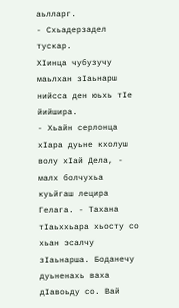аьлларг.
- Схьадерзадел тускар.
ХIинца чубузучу маьлхан зIаьнарш нийсса ден юьхь тIе йийшира.
- Хьайн серлонца хIара дуьне кхолуш волу хIай Дела, - малх болчухьа куьйгаш лецира Гелага. - Тахана тIаьххьара хьосту со хьан эсалчу зIаьнарша. Боданечу дуьненахь ваха дIавоьду со. Вай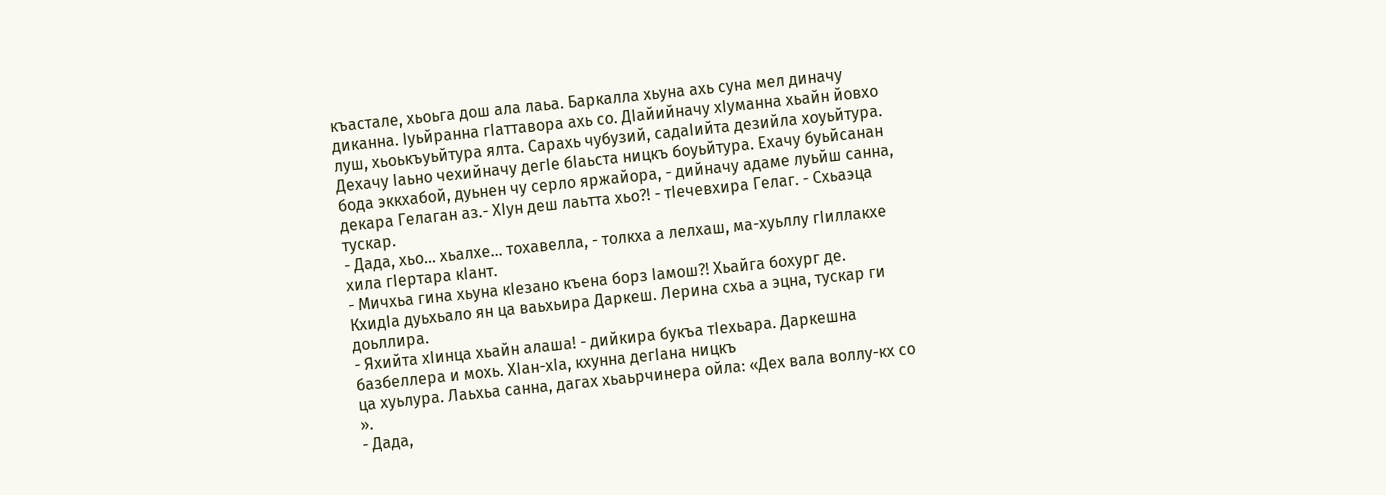къастале, хьоьга дош ала лаьа. Баркалла хьуна ахь суна мел диначу диканна. Iуьйранна гIаттавора ахь со. ДIайийначу хIуманна хьайн йовхо луш, хьоькъуьйтура ялта. Сарахь чубузий, садаIийта дезийла хоуьйтура. Дехачу Iаьно чехийначу дегIе бIаьста ницкъ боуьйтура. Ехачу буьйсанан бода эккхабой, дуьнен чу серло яржайора, - дийначу адаме луьйш санна, декара Гелаган аз.- ХIун деш лаьтта хьо?! - тIечевхира Гелаг. - Схьаэца тускар.
- Дада, хьо... хьалхе... тохавелла, - толкха а лелхаш, ма-хуьллу гIиллакхе хила гIертара кIант.
- Мичхьа гина хьуна кIезано къена борз Iамош?! Хьайга бохург де.
КхидIа дуьхьало ян ца ваьхьира Даркеш. Лерина схьа а эцна, тускар ги доьллира.
- Яхийта хIинца хьайн алаша! - дийкира букъа тIехьара. Даркешна базбеллера и мохь. ХIан-хIа, кхунна дегIана ницкъ
ца хуьлура. Лаьхьа санна, дагах хьаьрчинера ойла: «Дех вала воллу-кх со ».
- Дада,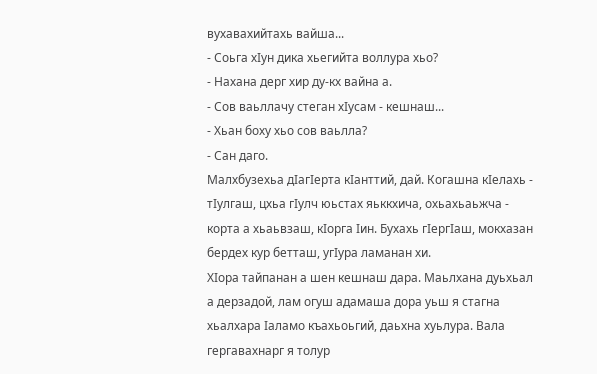вухавахийтахь вайша...
- Соьга хIун дика хьегийта воллура хьо?
- Нахана дерг хир ду-кх вайна а.
- Сов ваьллачу стеган хIусам - кешнаш...
- Хьан боху хьо сов ваьлла?
- Сан даго.
Малхбузехьа дIагIерта кIанттий, дай. Когашна кIелахь - тIулгаш, цхьа гIулч юьстах яьккхича, охьахьаьжча - корта а хьаьвзаш, кIорга Iин. Бухахь гIергIаш, мокхазан бердех кур бетташ, угIура ламанан хи.
ХIора тайпанан а шен кешнаш дара. Маьлхана дуьхьал а дерзадой, лам огуш адамаша дора уьш я стагна хьалхара Iаламо къахьоьгий, даьхна хуьлура. Вала гергавахнарг я толур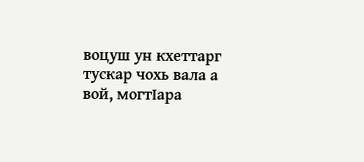воцуш ун кхеттарг тускар чохь вала а вой, могтIара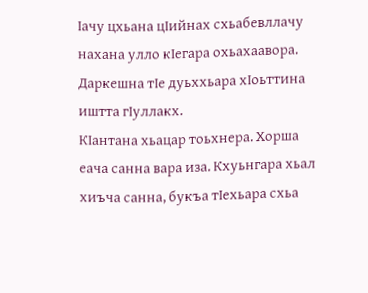Iачу цхьана цIийнах схьабевллачу нахана улло кIегара охьахаавора. Даркешна тIе дуьххьара хIоьттина иштта гIуллакх.
КIантана хьацар тоьхнера. Хорша еача санна вара иза. Кхуьнгара хьал хиъча санна, букъа тIехьара схьа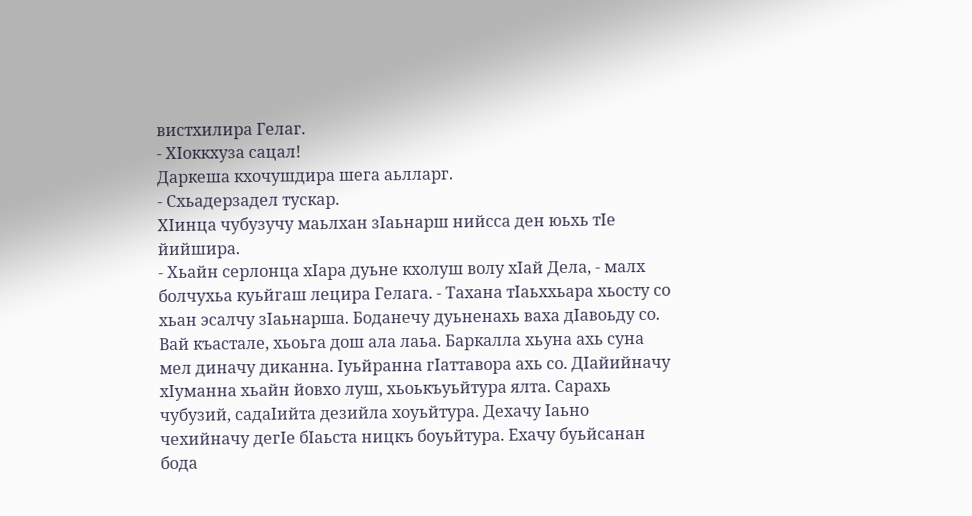вистхилира Гелаг.
- ХIоккхуза сацал!
Даркеша кхочушдира шега аьлларг.
- Схьадерзадел тускар.
ХIинца чубузучу маьлхан зIаьнарш нийсса ден юьхь тIе йийшира.
- Хьайн серлонца хIара дуьне кхолуш волу хIай Дела, - малх болчухьа куьйгаш лецира Гелага. - Тахана тIаьххьара хьосту со хьан эсалчу зIаьнарша. Боданечу дуьненахь ваха дIавоьду со. Вай къастале, хьоьга дош ала лаьа. Баркалла хьуна ахь суна мел диначу диканна. Iуьйранна гIаттавора ахь со. ДIайийначу хIуманна хьайн йовхо луш, хьоькъуьйтура ялта. Сарахь чубузий, садаIийта дезийла хоуьйтура. Дехачу Iаьно чехийначу дегIе бIаьста ницкъ боуьйтура. Ехачу буьйсанан бода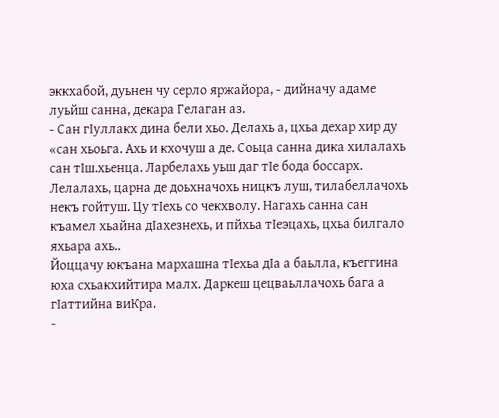эккхабой, дуьнен чу серло яржайора, - дийначу адаме луьйш санна, декара Гелаган аз.
- Сан гIуллакх дина бели хьо. Делахь а, цхьа дехар хир ду «сан хьоьга. Ахь и кхочуш а де. Соьца санна дика хилалахь сан тIш.хьенца. Ларбелахь уьш даг тIе бода боссарх. Лелалахь, царна де доьхначохь ницкъ луш, тилабеллачохь некъ гойтуш. Цу тIехь со чекхволу. Нагахь санна сан къамел хьайна дIахезнехь, и пйхьа тIеэцахь, цхьа билгало яхьара ахь..
Йоццачу юкъана мархашна тIехьа дIа а баьлла, къеггина юха схьакхийтира малх. Даркеш цецваьллачохь бага а гIаттийна виКра.
-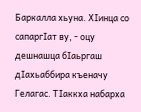Баркалла хьуна. ХIинца со сапаргIат ву, - оцу дешнашца бIаьргаш дIахьаббира къеначу Гелагас. ТIаккха набарха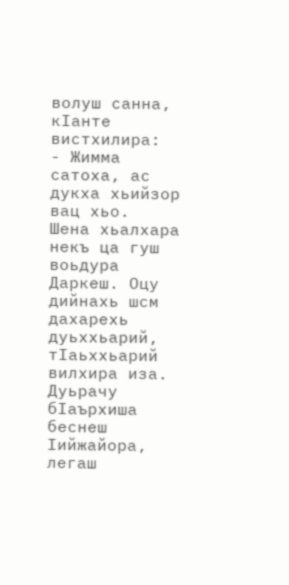волуш санна, кIанте вистхилира:
- Жимма сатоха, ас дукха хьийзор вац хьо.
Шена хьалхара некъ ца гуш воьдура Даркеш. Оцу дийнахь шсм дахарехь дуьххьарий, тIаьххьарий вилхира иза. Дуьрачу бIаърхиша беснеш Iийжайора, легаш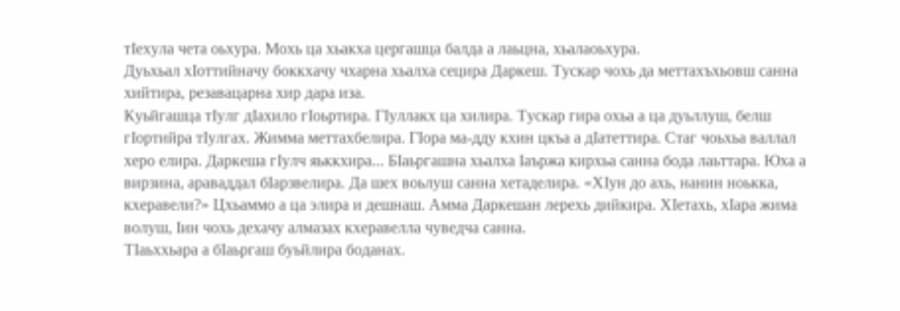тIехула чета оьхура. Мохь ца хьакха цергашца балда а лаьцна, хьалаоьхура.
Дуьхьал хIоттийначу боккхачу чхарна хьалха сецира Даркеш. Тускар чохь да меттахъхьовш санна хийтира, резавацарна хир дара иза.
Куьйгашца тIулг дIахило гIоьртира. ГIуллакх ца хилира. Тускар гира охьа а ца дуьллуш, белш гIортийра тIулгах. Жимма меттахбелира. ГIора ма-дду кхин цкъа а дIатеттира. Стаг чоьхьа валлал херо елира. Даркеша гIулч яьккхира... БIаьргашна хьалха Iаържа кирхьа санна бода лаьттара. Юха а вирзина, араваддал бIарзвелира. Да шех воьлуш санна хетаделира. «ХIун до ахь, нанин ноькка, кхеравели?» Цхьаммо а ца элира и дешнаш. Амма Даркешан лерехь дийкира. ХIетахь, хIара жима волуш, Iин чохь дехачу алмазах кхеравелла чуведча санна.
ТIаьххьара а бIаьргаш буьйлира боданах.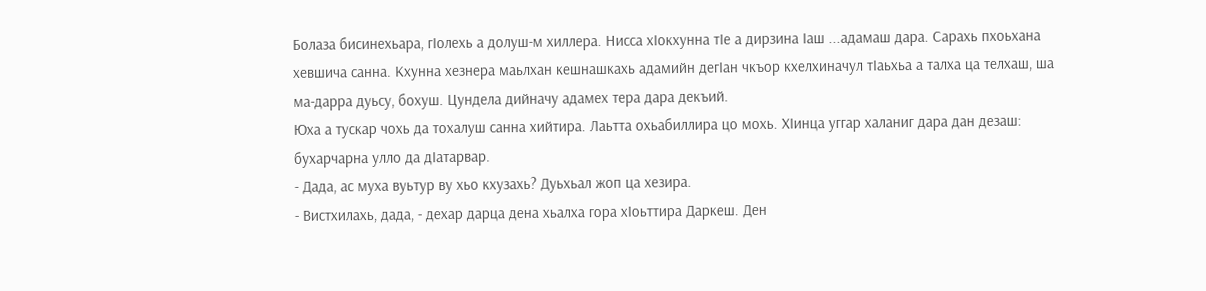Болаза бисинехьара, гIолехь а долуш-м хиллера. Нисса хIокхунна тIе а дирзина Iаш ...адамаш дара. Сарахь пхоьхана хевшича санна. Кхунна хезнера маьлхан кешнашкахь адамийн дегIан чкъор кхелхиначул тIаьхьа а талха ца телхаш, ша ма-дарра дуьсу, бохуш. Цундела дийначу адамех тера дара декъий.
Юха а тускар чохь да тохалуш санна хийтира. Лаьтта охьабиллира цо мохь. ХIинца уггар халаниг дара дан дезаш: бухарчарна улло да дIатарвар.
- Дада, ас муха вуьтур ву хьо кхузахь? Дуьхьал жоп ца хезира.
- Вистхилахь, дада, - дехар дарца дена хьалха гора хIоьттира Даркеш. Ден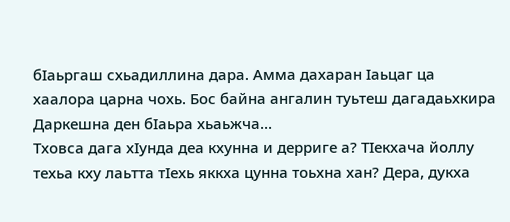бIаьргаш схьадиллина дара. Амма дахаран Iаьцаг ца хаалора царна чохь. Бос байна ангалин туьтеш дагадаьхкира Даркешна ден бIаьра хьаьжча...
Тховса дага хIунда деа кхунна и дерриге а? ТIекхача йоллу техьа кху лаьтта тIехь яккха цунна тоьхна хан? Дера, дукха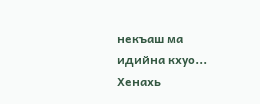некъаш ма идийна кхуо... Хенахь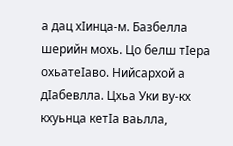а дац хIинца-м. Базбелла шерийн мохь. Цо белш тIера охьатеIаво. Нийсархой а дIабевлла. Цхьа Уки ву-кх кхуьнца кетIа ваьлла,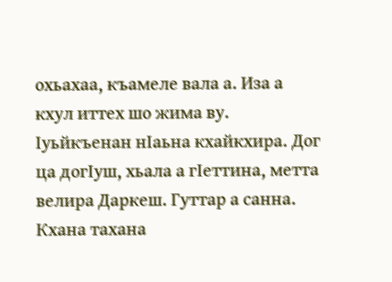охьахаа, къамеле вала а. Иза а кхул иттех шо жима ву.
Iуьйкъенан нIаьна кхайкхира. Дог ца догIуш, хьала а гIеттина, метта велира Даркеш. Гуттар а санна. Кхана тахана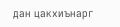дан цакхиънарг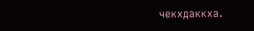чекхдаккха.